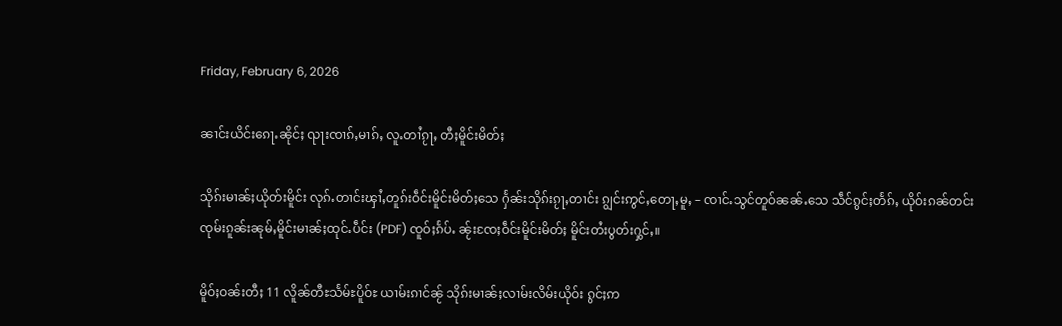Friday, February 6, 2026

ၼၢင်းယိင်းၵေႃႉၼိုင်ႈ ၺႃးၸၢၵ်ႇမၢၵ်ႇ လူႉတၢႆၵႂႃႇ တီႈမိူင်းမိတ်ႈ

သိုၵ်းမၢၼ်ႈယိုတ်းမိူင်း လုၵ်ႉတၢင်းၾၢႆႇတူၵ်းဝဵင်းမိူင်းမိတ်ႈသေ ႁႅၼ်းသိုၵ်းၵႂႃႇတၢင်း ၵျွင်းဢွင်ႇတေႃႇမူႇ – ၸၢင်ႉသွင်တူဝ်ၼၼ်ႉသေ သဵင်ၵွင်ႈတႅၵ်ႇ ယိုဝ်းၵၼ်တင်း ၸုမ်းၵူၼ်းၼုမ်ႇမိူင်းမၢၼ်ႈထုင်ႉပဵင်း (PDF) ၸူဝ်ႈၵႅပ်ႉ ၼႂ်းၸႄႈဝဵင်းမိူင်းမိတ်ႈ မိူင်းတႆးပွတ်းႁွင်ႇ။

မိူဝ်ႈဝၼ်းတီႈ 11 လိူၼ်တီႊသႅမ်ႊပိူဝ်ႊ ယၢမ်းၵၢင်ၼႂ် သိုၵ်းမၢၼ်ႈလၢမ်းလိမ်းယိုဝ်း ၵွင်ႈဢ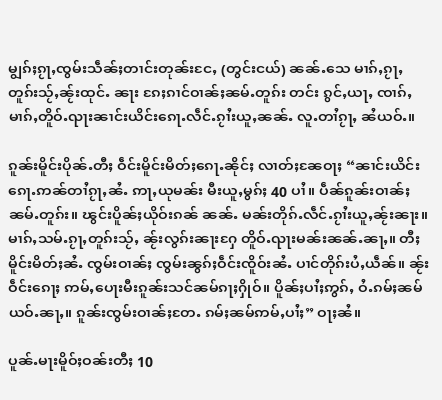မျွၵ်ႈၵႂႃႇၸွမ်းသဵၼ်ႈတၢင်းတုၼ်းငႄႇ (တွင်းငယ်) ၼၼ်ႉသေ မၢၵ်ႇၵႂႃႇတူၵ်းသႂ်ႇၼႂ်းထုင်ႉ ၼႃး ၵႄႈၵၢင်ဝၢၼ်ႈၼမ်ႉတူၵ်း တင်း ၵွင်ႇယႃႇ ၸၢၵ်ႇမၢၵ်ႇတိူဝ်ႉၺႃးၼၢင်းယိင်းၵေႃႉလဵင်ႉၵႂၢႆးယူႇၼၼ်ႉ လူႉတၢႆၵႂႃႇ ၼႆယဝ်ႉ။

ၵူၼ်းမိူင်းပိုၼ်ႉတီႈ ဝဵင်းမိူင်းမိတ်ႈၵေႃႉၼိုင်ႈ လၢတ်ႈၼႄဝႃႈ “ၼၢင်းယိင်းၵေႃႉဢၼ်တၢႆၵႂႃႇၼႆႉ ဢႃႇယုမၼ်း မီးယူႇမွၵ်ႈ 40 ပၢႆ။ ပဵၼ်ၵူၼ်းဝၢၼ်ႈၼမ်ႉတူၵ်း။ ၽွင်းပိူၼ်ႈယိုဝ်းၵၼ် ၼၼ်ႉ မၼ်းတိုၵ်ႉလဵင်ႉၵႂၢႆးယူႇၼႂ်းၼႃး။ မၢၵ်ႇသမ်ႉၵႂႃႇတူၵ်းသႂ်ႇ ၼႂ်းလွၵ်းၼႃးႁႄ တိူဝ်ႉၺႃးမၼ်းၼၼ်ႉၼႃႇ။ တီႈမိူင်းမိတ်ႈၼႆႉ ၸွမ်းဝၢၼ်ႈ ၸွမ်းၼွၵ်ႈဝဵင်းၸိူဝ်းၼႆႉ ပၢင်တိုၵ်းပႆႇယဵၼ်။ ၼႂ်းဝဵင်းၵေႃႈ ဢမ်ႇပေႃးမီးၵူၼ်းသင်ၼမ်ၵႃႈႁိုဝ်။ ပိူၼ်ႈပၢႆႈဢွၵ်ႇ ဝႆႉၵမ်ႈၼမ်ယဝ်ႉၼႃႇ။ ၵူၼ်းၸွမ်းဝၢၼ်ႈတႄႉ ၵမ်ႈၼမ်ဢမ်ႇပၢႆႈ” ဝႃႈၼႆ။

ပူၼ်ႉမႃးမိူဝ်ႈဝၼ်းတီႈ 10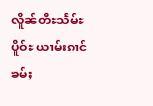လိူၼ်တီႊသႅမ်ႊပိူဝ်ႊ ယၢမ်းၵၢင်ၶမ်ႈ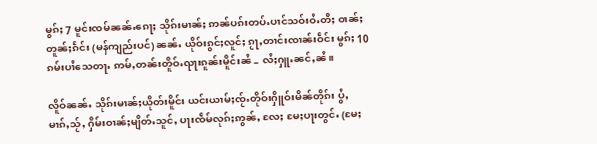မွၵ်ႈ 7 မူင်းၸမ်ၼၼ်ႉၵေႃႈ သိုၵ်းမၢၼ်ႈ ဢၼ်ပၵ်းတပ်ႉပၢင်သဝ်းဝႆႉတီႈ ဝၢၼ်ႈတူၼ်ႈၵႅင်း (မန်ကျည်းပင်) ၼၼ်ႉ ယိုဝ်းၵွင်ႈလူင်ႈ ၵႂႃႇတၢင်းၸၢၼ်းဝဵင်း မွၵ်ႈ 10 ၵမ်းပၢႆသေတႃႉ ဢမ်ႇတၼ်းတိူဝ်ႉၺႃးၵူၼ်းမိူင်းၼႆ – လႆႈႁူႉၼင်ႇၼႆ။

လိူဝ်ၼၼ်ႉ သိုၵ်းမၢၼ်ႈယိုတ်းမိူင်း ယင်းယၢမ်ႈၸႂ်ႉတိုဝ်းႁိူဝ်းမိၼ်တိုၵ်း ပွႆႇမၢၵ်ႇသႂ်ႇ ႁိမ်းဝၢၼ်ႈမျိတ်ႉသူင်ႇ ပႃးၸဵမ်လုၵ်ႈဢွၼ်ႇ လႄႈ မႄႈပႃးတွင်ႉ (မႄႈ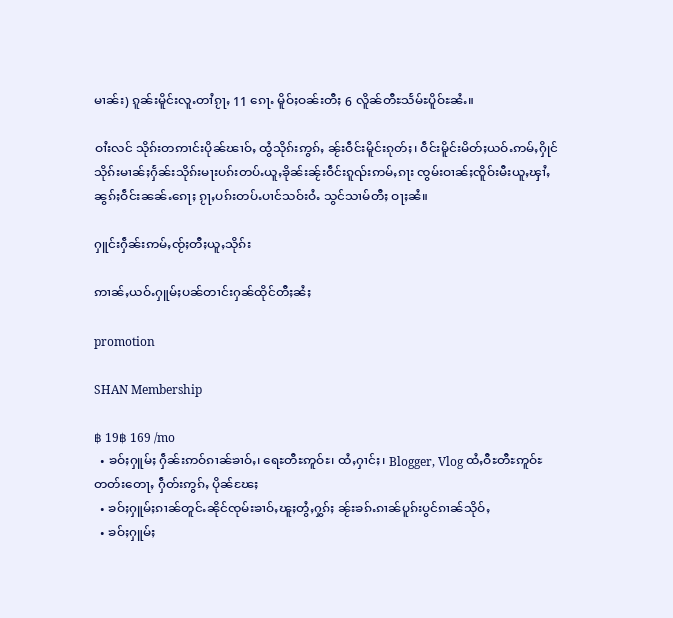မၢၼ်း) ၵူၼ်းမိူင်းလူႉတၢႆၵႂႃႇ 11 ၵေႃႉ မိူဝ်ႈဝၼ်းတီႈ 6 လိူၼ်တီႊသႅမ်ႊပိူဝ်ႊၼႆႉ။

ဝၢႆးလင် သိုၵ်းတဢၢင်းပိုၼ်ၽၢဝ်ႇ ထွႆသိုၵ်းဢွၵ်ႇ ၼႂ်းဝဵင်းမိူင်းၵုတ်ႈ၊ ဝဵင်းမိူင်းမိတ်ႈယဝ်ႉဢမ်ႇႁိုင် သိုၵ်းမၢၼ်ႈႁႅၼ်းသိုၵ်းမႃးပၵ်းတပ်ႉယူႇၶိုၼ်းၼႂ်းဝဵင်းၵူၺ်းဢမ်ႇၵႃး ၸွမ်းဝၢၼ်ႈၸိူဝ်းမီးယူႇၾၢႆႇၼွၵ်ႈဝဵင်းၼၼ်ႉၵေႃႈ ၵႂႃႇပၵ်းတပ်ႉပၢင်သဝ်းဝႆႉ သွင်သၢမ်တီႈ ဝႃႈၼႆ။

ႁူင်းႁဵၼ်းဢမ်ႇၸႂ်ႈတီႈယူႇသိုၵ်း

ဢၢၼ်ႇယဝ်ႉႁူမ်ႈပၼ်တၢင်းႁၼ်ထိုင်တီႈၼႆႈ

promotion

SHAN Membership

฿ 19฿ 169 /mo
  • ၶဝ်ႈႁူမ်ႈ ႁဵၼ်းဢဝ်ၵၢၼ်ၶၢဝ်ႇ၊ ရေႊတီႊဢူဝ်ႊ၊ ထႆႇႁၢင်ႈ၊ Blogger, Vlog ထႆႇဝီႊတီႊဢူဝ်ႊ တတ်းတေႃႇ ႁဵတ်းဢွၵ်ႇ ပိုၼ်ၽႄႈ
  • ၶဝ်ႈႁူမ်ႈၵၢၼ်တူင်ႉၼိုင်ၸုမ်းၶၢဝ်ႇၽူႈတွႆႇႁွၵ်ႈ ၼႂ်းၶၵ်ႉၵၢၼ်ပူၵ်းပွင်ၵၢၼ်သိုဝ်ႇ
  • ၶဝ်ႈႁူမ်ႈ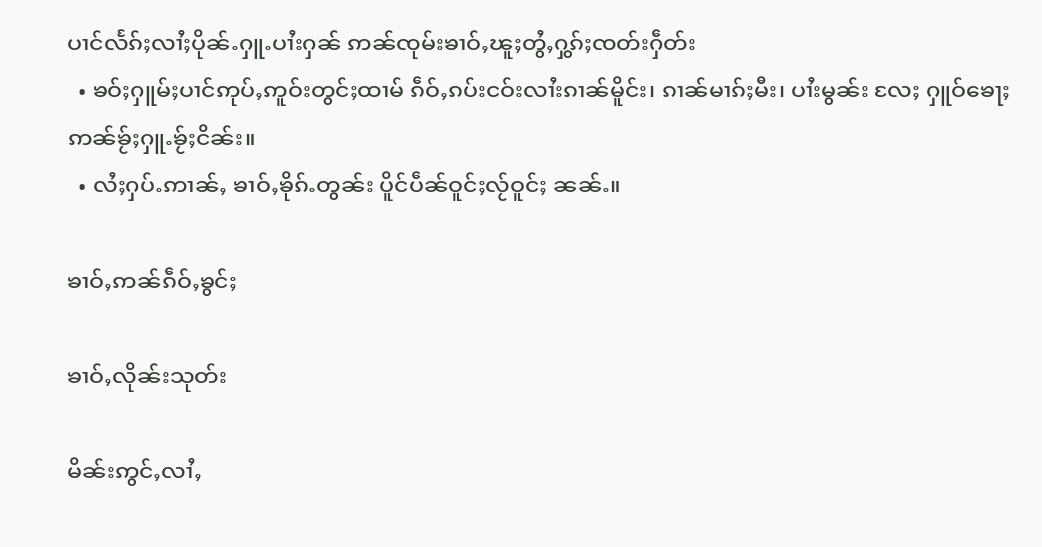ပၢင်လႅၵ်ႈလၢႆႈပိုၼ်ႉႁူႉပၢႆးႁၼ် ဢၼ်ၸုမ်းၶၢဝ်ႇၽူႈတွႆႇႁွၵ်ႈၸတ်းႁဵတ်း
  • ၶဝ်ႈႁူမ်ႈပၢင်ဢုပ်ႇဢူဝ်းတွင်ႈထၢမ် ၵဵဝ်ႇၵပ်းငဝ်းလၢႆးၵၢၼ်မိူင်း၊ ၵၢၼ်မၢၵ်ႈမီး၊ ပၢႆးမွၼ်း လႄႈ ႁူဝ်ၶေႃႈ ဢၼ်ၶႂ်ႈႁူႉၶႂ်ႈငိၼ်း။
  • လႆႈႁပ်ႉဢၢၼ်ႇ ၶၢဝ်ႇၶိုၵ်ႉတွၼ်း ပိူင်ပဵၼ်ဝူင်ႈလႂ်ဝူင်ႈ ၼၼ်ႉ။

ၶၢဝ်ႇဢၼ်ၵဵဝ်ႇၶွင်ႈ

ၶၢဝ်ႇလိုၼ်းသုတ်း

မိၼ်းဢွင်ႇလၢႆႇ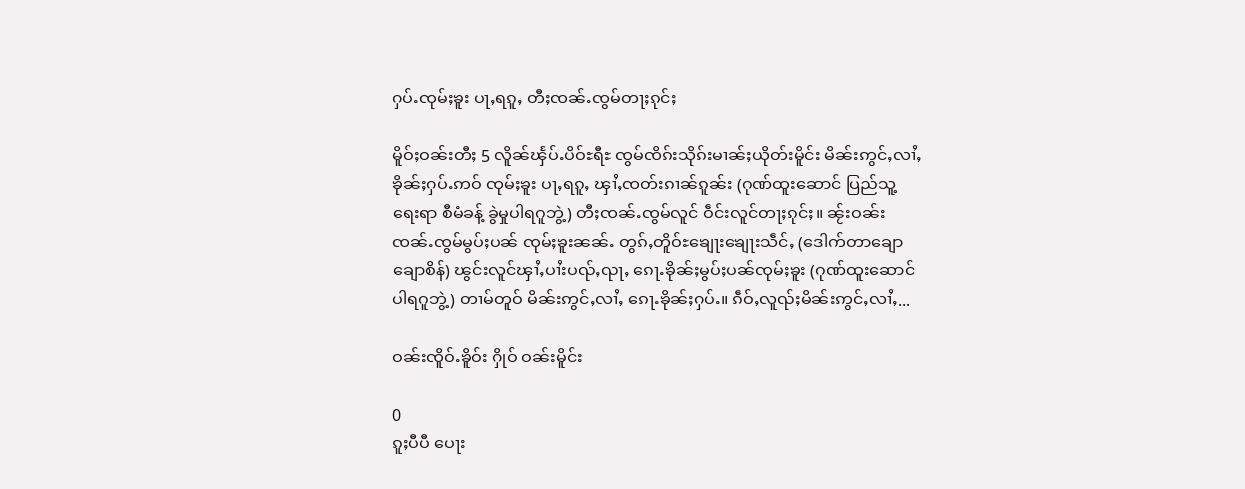ႁပ်ႉၸုမ်ႈၶူး ပႃႇရၵူႇ တီႈၸၼ်ႉၸွမ်တႃႈၵုင်ႈ

မိူဝ်ႈဝၼ်းတီႈ 5 လိူၼ်ၾႅပ်ႉပိဝ်ႊရီႊ ၸွမ်ၸိၵ်းသိုၵ်းမၢၼ်ႈယိုတ်းမိူင်း မိၼ်းဢွင်ႇလၢႆႇ ၶိုၼ်ႈႁပ်ႉဢဝ် ၸုမ်ႈၶူး ပႃႇရၵူႇ ၾၢႆႇၸတ်းၵၢၼ်ၵူၼ်း (ဂုဏ်ထူးဆောင် ပြည်သူ့ရေးရာ စီမံခန့် ခွဲမှုပါရဂူဘွဲ့) တီႈၸၼ်ႉၸွမ်လူင် ဝဵင်းလူင်တႃႈၵုင်ႈ။ ၼႂ်းဝၼ်းၸၼ်ႉၸွမ်မွပ်ႈပၼ် ၸုမ်ႈၶူးၼၼ်ႉ တွၵ်ႇတိူဝ်ႊၶျေႃးၶျေႃးသဵင်ႇ (ဒေါက်တာချောချောစိန်) ၽွင်းလူင်ၾၢႆႇပၢႆးပၺ်ႇၺႃႇ ၵေႃႉၶိုၼ်ႈမွပ်ႈပၼ်ၸုမ်ႈၶူး (ဂုဏ်ထူးဆောင်ပါရဂူဘွဲ့) တၢမ်တူဝ် မိၼ်းဢွင်ႇလၢႆႇ ၵေႃႉၶိုၼ်ႈႁပ်ႉ။ ၵဵဝ်ႇလူၺ်ႈမိၼ်းဢွင်ႇလၢႆႇ...

ဝၼ်းၸိူဝ်ႉၶိူဝ်း ႁိုဝ် ဝၼ်းမိူင်း

0
ၵူႈပီပီ ပေႃး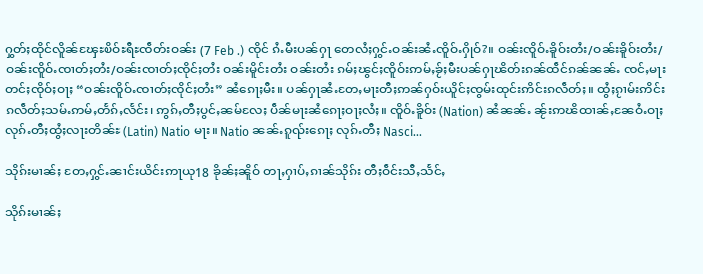ႁွတ်ႈထိုင်လိူၼ်ၾႄႊၿိဝ်ႊရီႊၸဵတ်းဝၼ်း (7 Feb .) ၸိုင် ၵႆႉမီးပၼ်ႁႃ တေလႆႈႁွင်ႉဝၼ်းၼႆႉၸိူဝ်ႉႁိုဝ်?။ ဝၼ်းၸိူဝ်ႉၶိူဝ်းတႆး/ဝၼ်းၶိူဝ်းတႆး/ဝၼ်းၸိူဝ်ႉၸၢတ်ႈတႆး/ဝၼ်းၸၢတ်ႈၸိုင်ႈတႆး ဝၼ်းမိူင်းတႆး ဝၼ်းတႆး ၵမ်ႈၽွင်ႈၸိူဝ်းဢမ်ႇၶႂ်ႈမီးပၼ်ႁႃၽိတ်းၵၼ်ထဵင်ၵၼ်ၼၼ်ႉ ၸင်ႇမႃးတင်ႈၸိုဝ်ႈဝႃႈ “ဝၼ်းၸိူဝ်ႉၸၢတ်ႈၸိုင်ႈတႆး” ၼႆၵေႃႈမီး။ ပၼ်ႁႃၼႆႉတႄႇမႃးတီႈဢၼ်ႁဝ်းယိူင်ႈၸွမ်းထုင်းဢိင်းၵလဵတ်ႈ။ ထွႆႈၵႂၢမ်းဢိင်းၵလဵတ်ႈသမ်ႉဢမ်ႇတႅၵ်ႇလႅင်း၊ ဢွၵ်ႇတီႈပွင်ႇၼမ်လႄႈ ပဵၼ်မႃးၼႆၵေႃႈဝႃႈလႆႈ။ ၸိူဝ်ႉၶိူဝ်း (Nation) ၼႆၼၼ်ႉ ၼႂ်းဢၽိထၢၼ်ႇၼႄဝႆႉဝႃႈလုၵ်ႉတီႈထွႆႈလႃးတိၼ်ႊ (Latin) Natio မႃး။ Natio ၼၼ်ႉၵူၺ်းၵေႃႈ လုၵ်ႉတီႈ Nasci...

သိုၵ်းမၢၼ်ႈ တႄႇႁွင်ႉၼၢင်းယိင်းဢႃယု18 ၶိုၼ်ႈၼိူဝ် တႃႇႁၢပ်ႇၵၢၼ်သိုၵ်း တီႈဝဵင်းသီႇသႅင်ႇ

သိုၵ်းမၢၼ်ႈ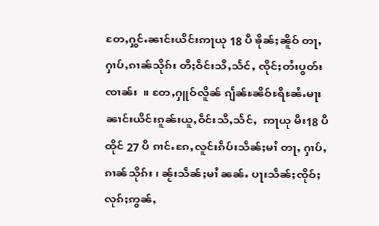တႄႇႁွင်ႉၼၢင်းယိင်းဢႃယု 18 ပီ ၶိုၼ်ႈၼိူဝ် တႃႇႁၢပ်ႇၵၢၼ်သိုၵ်း တီႈဝဵင်းသီႇသႅင်ႇ ၸိုင်ႈတႆးပွတ်းၸၢၼ်း  ။ တႄႇႁူဝ်လိူၼ် ၵျႅၼ်ႊၼိဝ်ႊရီႊၼႆႉမႃးၼၢင်းယိင်းၵူၼ်းယူႇဝဵင်းသီႇသႅင်ႇ  ဢႃယု မီး18 ပီ ထိုင် 27 ပီ ၵၢင်ႉၵႄႇလူင်းၵဵပ်းသဵၼ်ႈမၢႆ တႃႇ ႁၢပ်ႇၵၢၼ်သိုၵ်း ၊ ၼႂ်းသဵၼ်ႈမၢႆ ၼၼ်ႉ ပႃးသဵၼ်ႈၸိုဝ်ႈ လုၵ်ႈဢွၼ်ႇ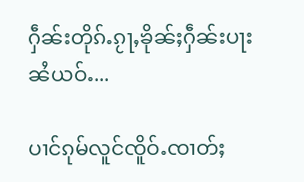ႁဵၼ်းတိုၵ်ႉၵႂႃႇၶိုၼ်ႈႁဵၼ်းပႃး ၼႆယဝ်ႉ...

ပၢင်ၵုမ်လူင်ၸိူဝ်ႉၸၢတ်ႈ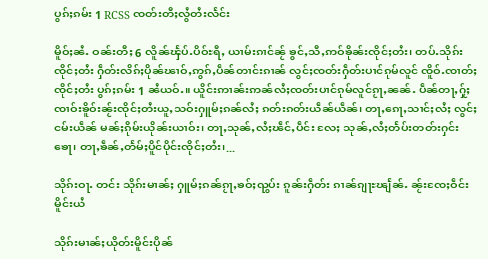ပွၵ်ႈၵမ်း 1 RCSS ၸတ်းတီႈလွႆတႆးလႅင်း

မိူဝ်ႈၼႆႉ ဝၼ်းတီႈ 6 လိူၼ်ၾႅပ်ႉပိဝ်ႊရီႇ ယၢမ်းၵၢင်ၼႂ် ၶွင်ႇသီႇဢဝ်ၶိုၼ်းၸိုင်ႈတႆး၊ တပ်ႉသိုၵ်းၸိုင်ႈတႆး ႁဵတ်းလိၵ်ႈပိုၼ်ၽၢဝ်ႇဢွၵ်ႇပဵၼ်တၢင်းၵၢၼ် လွင်ႈၸတ်းႁဵတ်းပၢင်ၵုမ်လူင် ၸိူဝ်ႉၸၢတ်ႈၸိုင်ႈတႆး ပွၵ်ႈၵမ်း 1 ၼႆယဝ်ႉ။ ယိူင်းဢၢၼ်းဢၼ်လႆႈၸတ်းပၢင်ၵုမ်လူင်ၵႂႃႇၼၼ်ႉ ပဵၼ်တႃႇႁႂ်ႈၸၢဝ်းၶိူဝ်းၼႂ်းၸိုင်ႈတႆးယူႇသဝ်းႁူမ်ႈၵၼ်လႆႈ ၵတ်းၵတ်းယဵၼ်ယဵၼ်၊ တႃႇၵေႃႇသၢင်ႈလႆႈ လွင်ႈငမ်းယဵၼ် မၼ်ႈၵိုမ်းယိုၼ်းယၢဝ်း၊ တႃႇသုၼ်ႇလႆႈၽဵင်ႇပဵင်း လႄႈ သုၼ်ႇလႆႈတႅပ်းတတ်းႁင်းၶေႃ၊ တႃႇၶဵၼ်ႇတႅမ်ႈပိူင်ပိုင်းၸိုင်ႈတႆး၊...

သိုၵ်းဝႃႉ တင်း သိုၵ်းမၢၼ်ႈ ႁူမ်ႈၵၼ်ၵႂႃႇၶဝ်ႈၺွပ်း ၵူၼ်းႁဵတ်း ၵၢၼ်ၵျႃႊၽျႅၼ်ႉ ၼႂ်းၸႄႈဝဵင်းမိူင်းယႆ

သိုၵ်းမၢၼ်ႈယိုတ်းမိူင်းပိုၼ်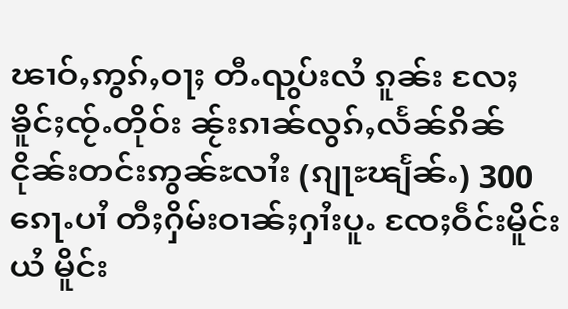ၽၢဝ်ႇဢွၵ်ႇဝႃႈ တီႉၺွပ်းလႆ ၵူၼ်း လႄႈ ၶိူင်ႈၸႂ်ႉတိုဝ်း ၼႂ်းၵၢၼ်လွၵ်ႇလႅၼ်ၵိၼ်ငိုၼ်းတင်းဢွၼ်ႊလၢႆး (ၵျႃႊၽျႅၼ်ႉ) 300 ၵေႃႉပၢႆ တီႈႁိမ်းဝၢၼ်ႈႁၢႆးပူႉ ၸႄႈဝဵင်းမိူင်းယႆ မိူင်း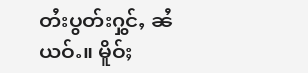တႆးပွတ်းႁွင်ႇ ၼႆယဝ်ႉ။ မိူဝ်ႈ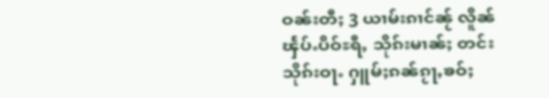ဝၼ်းတီႈ 3 ယၢမ်းၵၢင်ၼႂ် လိူၼ်ၾႅပ်ႉပိဝ်ႊရီႇ သိုၵ်းမၢၼ်ႈ တင်း သိုၵ်းဝႃႉ ႁူမ်ႈၵၼ်ၵႂႃႇၶဝ်ႈ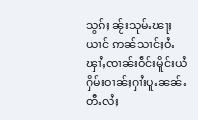သွၵ်ႈ ၼႂ်းသုမ်ႉၽႃႈယၢင် ဢၼ်သၢင်ႈဝႆႉၾၢႆႇၸၢၼ်းဝဵင်းမိူင်းယႆ ႁိမ်းဝၢၼ်ႈႁၢႆးပူႉၼၼ်ႉ တီႉလႆႈ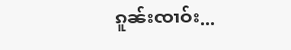ၵူၼ်းၸၢဝ်း...